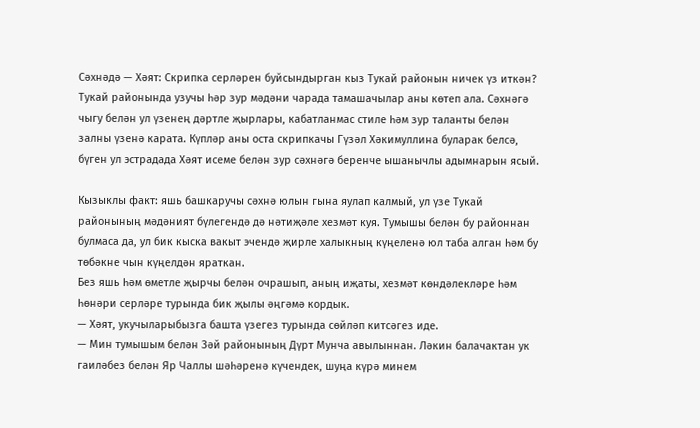Сәхнәдә — Хәят: Скрипка серләрен буйсындырган кыз Тукай районын ничек үз иткән?
Тукай районында узучы һәр зур мәдәни чарада тамашачылар аны көтеп ала. Сәхнәгә чыгу белән ул үзенең дәртле җырлары, кабатланмас стиле һәм зур таланты белән залны үзенә карата. Күпләр аны оста скрипкачы Гүзәл Хәкимуллина буларак белсә, бүген ул эстрадада Хәят исеме белән зур сәхнәгә беренче ышанычлы адымнарын ясый.

Кызыклы факт: яшь башкаручы сәхнә юлын гына яулап калмый, ул үзе Тукай районының мәдәният бүлегендә дә нәтиҗәле хезмәт куя. Тумышы белән бу районнан булмаса да, ул бик кыска вакыт эчендә җирле халыкның күңеленә юл таба алган һәм бу төбәкне чын күңелдән яраткан.
Без яшь һәм өметле җырчы белән очрашып, аның иҗаты, хезмәт көндәлекләре һәм һөнәри серләре турында бик җылы әңгәмә кордык.
— Хәят, укучыларыбызга башта үзегез турында сөйләп китсәгез иде.
— Мин тумышым белән Зәй районының Дүрт Мунча авылыннан. Ләкин балачактан ук гаиләбез белән Яр Чаллы шәһәренә күчендек, шуңа күрә минем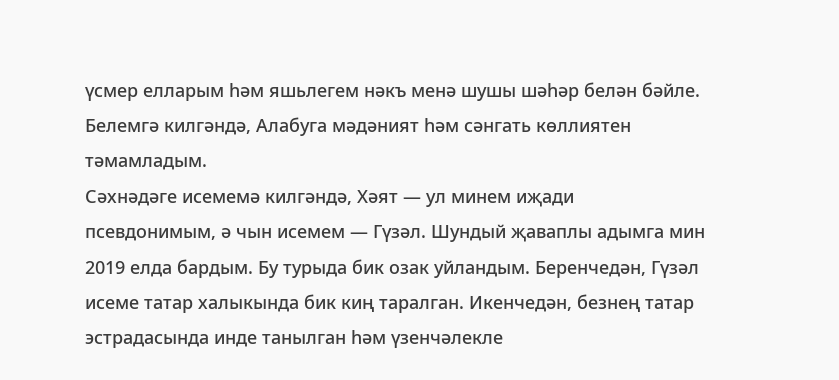үсмер елларым һәм яшьлегем нәкъ менә шушы шәһәр белән бәйле. Белемгә килгәндә, Алабуга мәдәният һәм сәнгать көллиятен тәмамладым.
Сәхнәдәге исемемә килгәндә, Хәят — ул минем иҗади псевдонимым, ә чын исемем — Гүзәл. Шундый җаваплы адымга мин 2019 елда бардым. Бу турыда бик озак уйландым. Беренчедән, Гүзәл исеме татар халыкында бик киң таралган. Икенчедән, безнең татар эстрадасында инде танылган һәм үзенчәлекле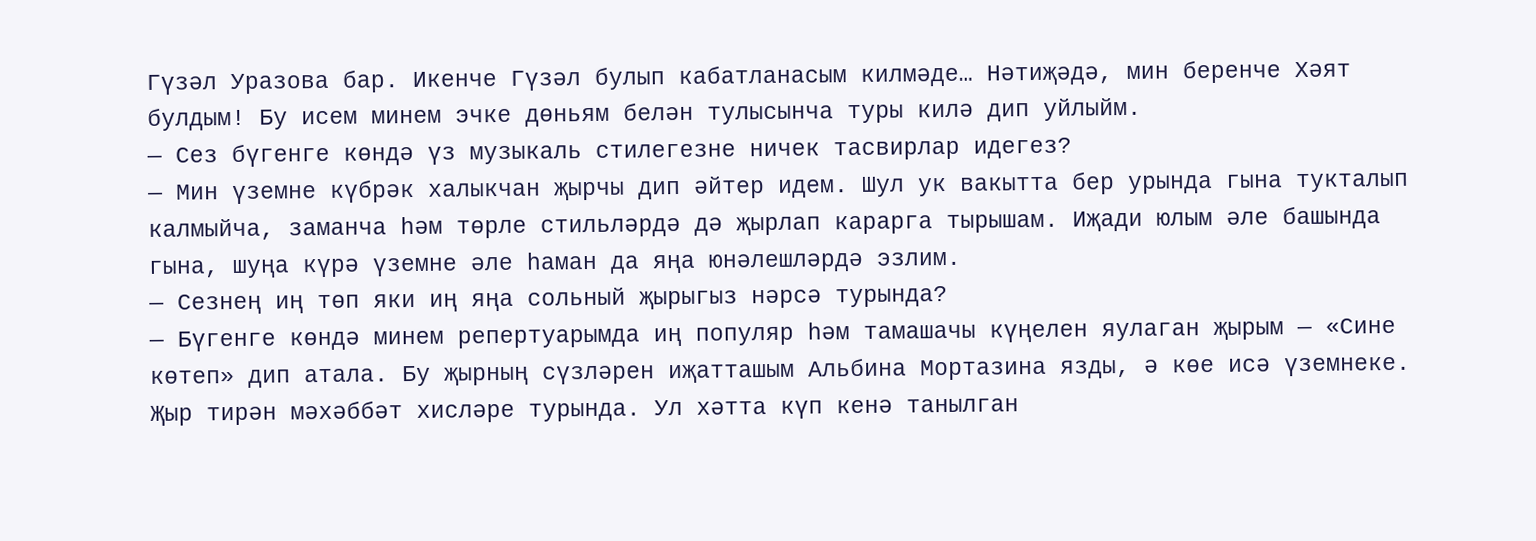Гүзәл Уразова бар. Икенче Гүзәл булып кабатланасым килмәде… Нәтиҗәдә, мин беренче Хәят булдым! Бу исем минем эчке дөньям белән тулысынча туры килә дип уйлыйм.
— Сез бүгенге көндә үз музыкаль стилегезне ничек тасвирлар идегез?
— Мин үземне күбрәк халыкчан җырчы дип әйтер идем. Шул ук вакытта бер урында гына тукталып калмыйча, заманча һәм төрле стильләрдә дә җырлап карарга тырышам. Иҗади юлым әле башында гына, шуңа күрә үземне әле һаман да яңа юнәлешләрдә эзлим.
— Сезнең иң төп яки иң яңа сольный җырыгыз нәрсә турында?
— Бүгенге көндә минем репертуарымда иң популяр һәм тамашачы күңелен яулаган җырым — «Сине көтеп» дип атала. Бу җырның сүзләрен иҗатташым Альбина Мортазина язды, ә көе исә үземнеке. Җыр тирән мәхәббәт хисләре турында. Ул хәтта күп кенә танылган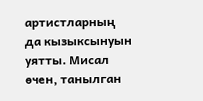артистларның да кызыксынуын уятты. Мисал өчен, танылган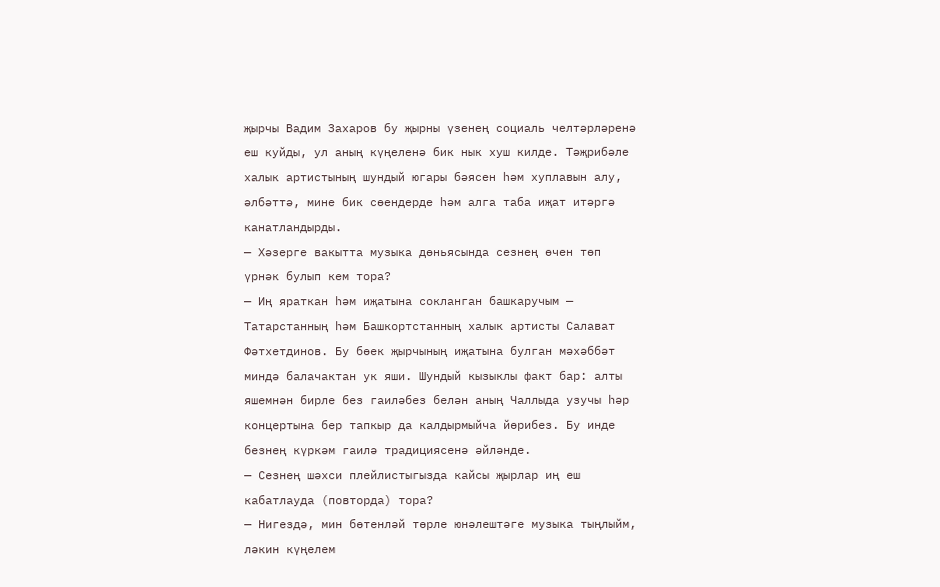җырчы Вадим Захаров бу җырны үзенең социаль челтәрләренә еш куйды, ул аның күңеленә бик нык хуш килде. Тәҗрибәле халык артистының шундый югары бәясен һәм хуплавын алу, әлбәттә, мине бик сөендерде һәм алга таба иҗат итәргә канатландырды.
— Хәзерге вакытта музыка дөньясында сезнең өчен төп үрнәк булып кем тора?
— Иң яраткан һәм иҗатына сокланган башкаручым — Татарстанның һәм Башкортстанның халык артисты Салават Фәтхетдинов. Бу бөек җырчының иҗатына булган мәхәббәт миндә балачактан ук яши. Шундый кызыклы факт бар: алты яшемнән бирле без гаиләбез белән аның Чаллыда узучы һәр концертына бер тапкыр да калдырмыйча йөрибез. Бу инде безнең күркәм гаилә традициясенә әйләнде.
— Сезнең шәхси плейлистыгызда кайсы җырлар иң еш кабатлауда (повторда) тора?
— Нигездә, мин бөтенләй төрле юнәлештәге музыка тыңлыйм, ләкин күңелем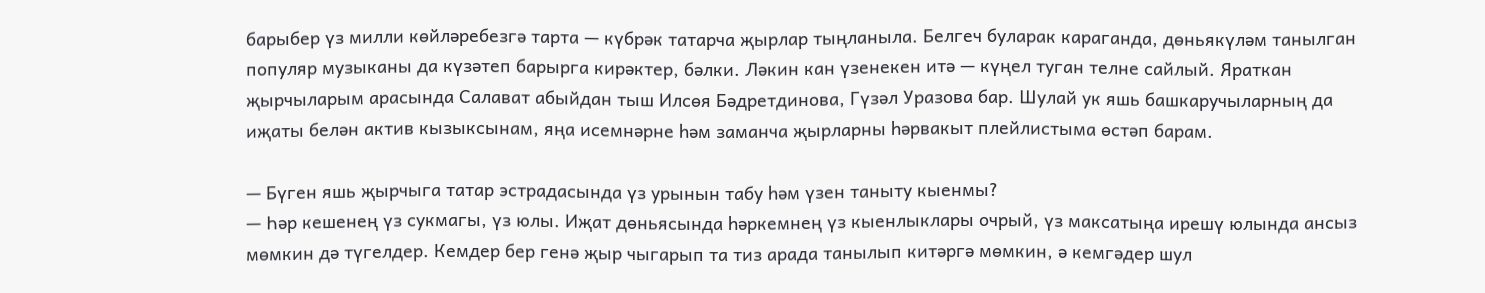барыбер үз милли көйләребезгә тарта — күбрәк татарча җырлар тыңланыла. Белгеч буларак караганда, дөньякүләм танылган популяр музыканы да күзәтеп барырга кирәктер, бәлки. Ләкин кан үзенекен итә — күңел туган телне сайлый. Яраткан җырчыларым арасында Салават абыйдан тыш Илсөя Бәдретдинова, Гүзәл Уразова бар. Шулай ук яшь башкаручыларның да иҗаты белән актив кызыксынам, яңа исемнәрне һәм заманча җырларны һәрвакыт плейлистыма өстәп барам.

— Бүген яшь җырчыга татар эстрадасында үз урынын табу һәм үзен таныту кыенмы?
— Һәр кешенең үз сукмагы, үз юлы. Иҗат дөньясында һәркемнең үз кыенлыклары очрый, үз максатыңа ирешү юлында ансыз мөмкин дә түгелдер. Кемдер бер генә җыр чыгарып та тиз арада танылып китәргә мөмкин, ә кемгәдер шул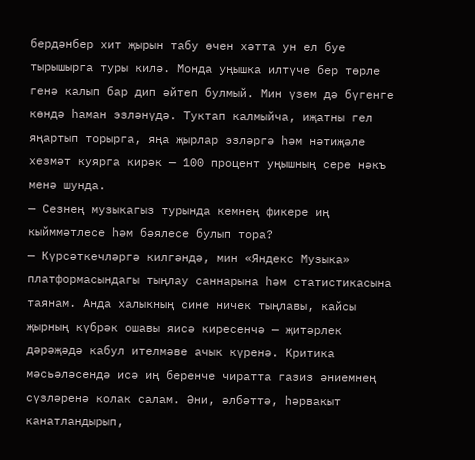бердәнбер хит җырын табу өчен хәтта ун ел буе тырышырга туры килә. Монда уңышка илтүче бер төрле генә калып бар дип әйтеп булмый. Мин үзем дә бүгенге көндә һаман эзләнүдә. Туктап калмыйча, иҗатны гел яңартып торырга, яңа җырлар эзләргә һәм нәтиҗәле хезмәт куярга кирәк — 100 процент уңышның сере нәкъ менә шунда.
— Сезнең музыкагыз турында кемнең фикере иң кыйммәтлесе һәм бәялесе булып тора?
— Күрсәткечләргә килгәндә, мин «Яндекс Музыка» платформасындагы тыңлау саннарына һәм статистикасына таянам. Анда халыкның сине ничек тыңлавы, кайсы җырның күбрәк ошавы яисә киресенчә — җитәрлек дәрәҗәдә кабул ителмәве ачык күренә. Критика мәсьәләсендә исә иң беренче чиратта газиз әниемнең сүзләренә колак салам. Әни, әлбәттә, һәрвакыт канатландырып,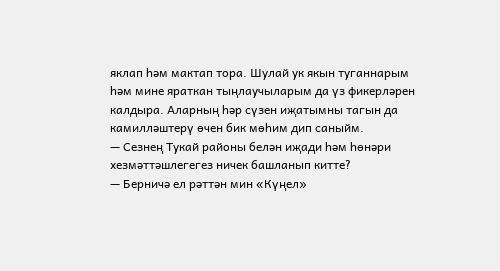яклап һәм мактап тора. Шулай ук якын туганнарым һәм мине яраткан тыңлаучыларым да үз фикерләрен калдыра. Аларның һәр сүзен иҗатымны тагын да камилләштерү өчен бик мөһим дип саныйм.
— Сезнең Тукай районы белән иҗади һәм һөнәри хезмәттәшлегегез ничек башланып китте?
— Берничә ел рәттән мин «Күңел»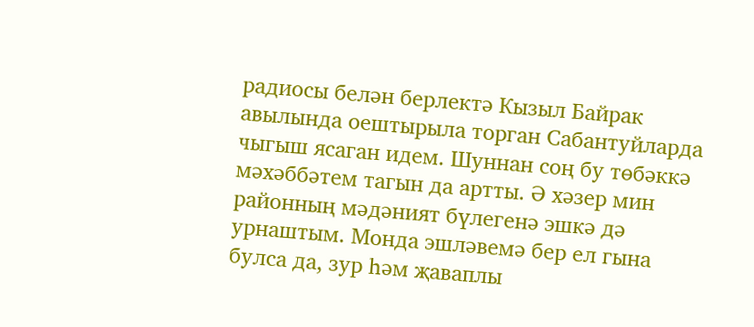радиосы белән берлектә Кызыл Байрак авылында оештырыла торган Сабантуйларда чыгыш ясаган идем. Шуннан соң бу төбәккә мәхәббәтем тагын да артты. Ә хәзер мин районның мәдәният бүлегенә эшкә дә урнаштым. Монда эшләвемә бер ел гына булса да, зур һәм җаваплы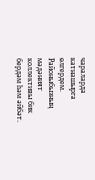чараларда катнашырга өлгердем. Районыбызның мәдәният коллективы бик бердәм һәм әйбәт.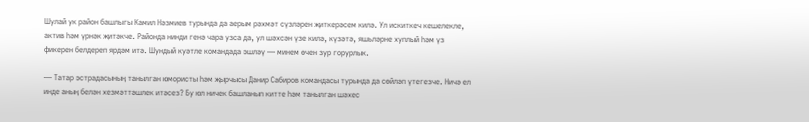Шулай ук район башлыгы Камил Нәзмиев турында да аерым рәхмәт сүзләрен җиткерәсем килә. Ул искиткеч кешелекле, актив һәм үрнәк җитәкче. Районда нинди генә чара узса да, ул шәхсән үзе килә, күзәтә, яшьләрне хуплый һәм үз фикерен белдереп ярдәм итә. Шундый куәтле командада эшләү — минем өчен зур горурлык.

— Татар эстрадасының танылган юмористы һәм җырчысы Данир Сабиров командасы турында да сөйләп үтегезче. Ничә ел инде аның белән хезмәттәшлек итәсез? Бу юл ничек башланып китте һәм танылган шәхес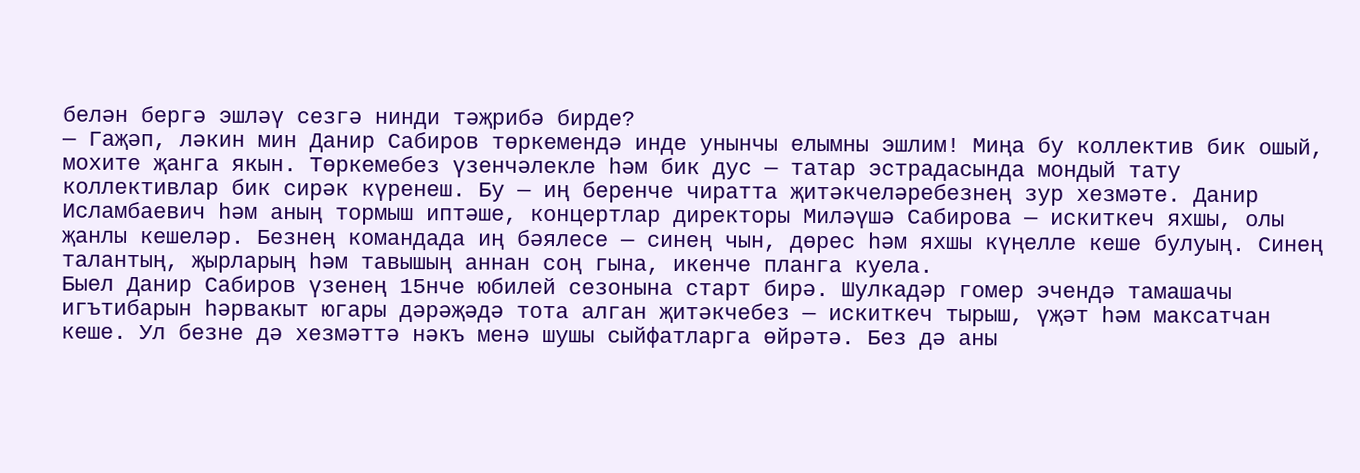белән бергә эшләү сезгә нинди тәҗрибә бирде?
— Гаҗәп, ләкин мин Данир Сабиров төркемендә инде унынчы елымны эшлим! Миңа бу коллектив бик ошый, мохите җанга якын. Төркемебез үзенчәлекле һәм бик дус — татар эстрадасында мондый тату коллективлар бик сирәк күренеш. Бу — иң беренче чиратта җитәкчеләребезнең зур хезмәте. Данир Исламбаевич һәм аның тормыш иптәше, концертлар директоры Миләүшә Сабирова — искиткеч яхшы, олы җанлы кешеләр. Безнең командада иң бәялесе — синең чын, дөрес һәм яхшы күңелле кеше булуың. Синең талантың, җырларың һәм тавышың аннан соң гына, икенче планга куела.
Быел Данир Сабиров үзенең 15нче юбилей сезонына старт бирә. Шулкадәр гомер эчендә тамашачы игътибарын һәрвакыт югары дәрәҗәдә тота алган җитәкчебез — искиткеч тырыш, үҗәт һәм максатчан кеше. Ул безне дә хезмәттә нәкъ менә шушы сыйфатларга өйрәтә. Без дә аны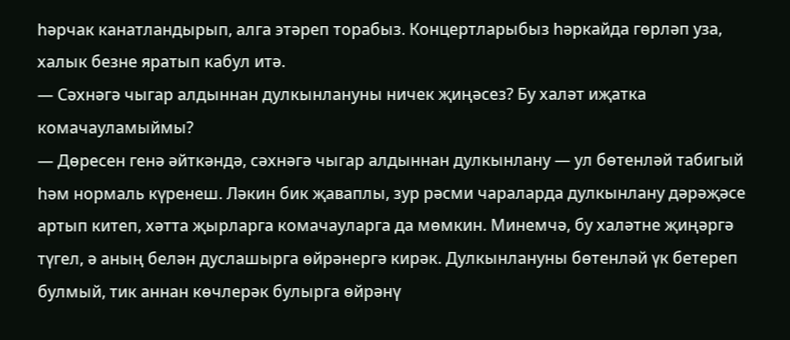һәрчак канатландырып, алга этәреп торабыз. Концертларыбыз һәркайда гөрләп уза, халык безне яратып кабул итә.
— Сәхнәгә чыгар алдыннан дулкынлануны ничек җиңәсез? Бу халәт иҗатка комачауламыймы?
— Дөресен генә әйткәндә, сәхнәгә чыгар алдыннан дулкынлану — ул бөтенләй табигый һәм нормаль күренеш. Ләкин бик җаваплы, зур рәсми чараларда дулкынлану дәрәҗәсе артып китеп, хәтта җырларга комачауларга да мөмкин. Минемчә, бу халәтне җиңәргә түгел, ә аның белән дуслашырга өйрәнергә кирәк. Дулкынлануны бөтенләй үк бетереп булмый, тик аннан көчлерәк булырга өйрәнү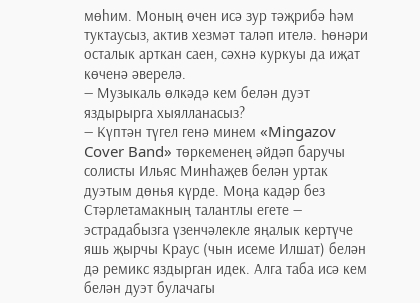мөһим. Моның өчен исә зур тәҗрибә һәм туктаусыз, актив хезмәт таләп ителә. Һөнәри осталык арткан саен, сәхнә куркуы да иҗат көченә әверелә.
— Музыкаль өлкәдә кем белән дуэт яздырырга хыялланасыз?
— Күптән түгел генә минем «Mingazov Cover Band» төркеменең әйдәп баручы солисты Ильяс Минһаҗев белән уртак дуэтым дөнья күрде. Моңа кадәр без Стәрлетамакның талантлы егете — эстрадабызга үзенчәлекле яңалык кертүче яшь җырчы Краус (чын исеме Илшат) белән дә ремикс яздырган идек. Алга таба исә кем белән дуэт булачагы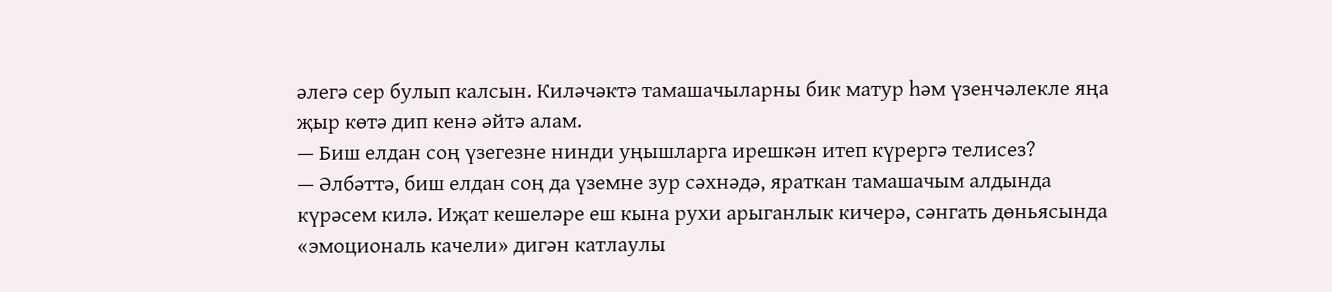әлегә сер булып калсын. Киләчәктә тамашачыларны бик матур һәм үзенчәлекле яңа җыр көтә дип кенә әйтә алам.
— Биш елдан соң үзегезне нинди уңышларга ирешкән итеп күрергә телисез?
— Әлбәттә, биш елдан соң да үземне зур сәхнәдә, яраткан тамашачым алдында күрәсем килә. Иҗат кешеләре еш кына рухи арыганлык кичерә, сәнгать дөньясында «эмоциональ качели» дигән катлаулы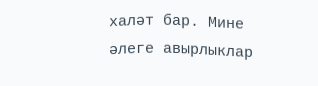халәт бар. Мине әлеге авырлыклар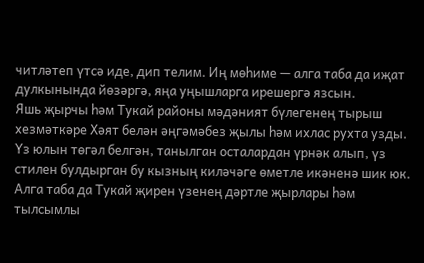читләтеп үтсә иде, дип телим. Иң мөһиме — алга таба да иҗат дулкынында йөзәргә, яңа уңышларга ирешергә язсын.
Яшь җырчы һәм Тукай районы мәдәният бүлегенең тырыш хезмәткәре Хәят белән әңгәмәбез җылы һәм ихлас рухта узды. Үз юлын төгәл белгән, танылган осталардан үрнәк алып, үз стилен булдырган бу кызның киләчәге өметле икәненә шик юк. Алга таба да Тукай җирен үзенең дәртле җырлары һәм тылсымлы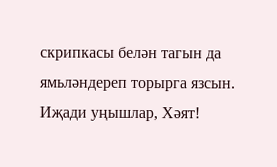скрипкасы белән тагын да ямьләндереп торырга язсын. Иҗади уңышлар, Хәят!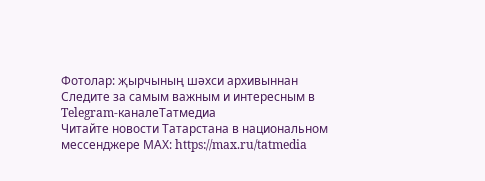Фотолар: җырчының шәхси архивыннан
Следите за самым важным и интересным в Telegram-каналеТатмедиа
Читайте новости Татарстана в национальном мессенджере MАХ: https://max.ru/tatmedia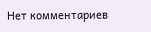Нет комментариев